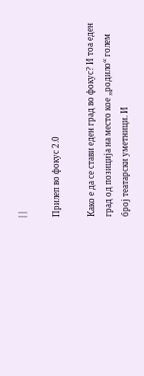| |

Прилеп во фокус 2.0

Како е да се стави еден град во фокус? И тоа еден град од позиција на место кое „родило“ голем број театарски уметници. И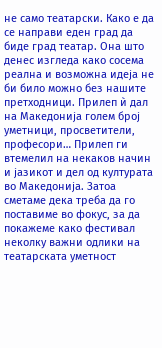не само театарски. Како е да се направи еден град да биде град театар. Она што денес изгледа како сосема реална и возможна идеја не би било можно без нашите претходници. Прилеп ѝ дал на Македонија голем број уметници, просветители, професори… Прилеп ги втемелил на некаков начин и јазикот и дел од културата во Македонија. Затоа сметаме дека треба да го поставиме во фокус, за да покажеме како фестивал неколку важни одлики на театарската уметност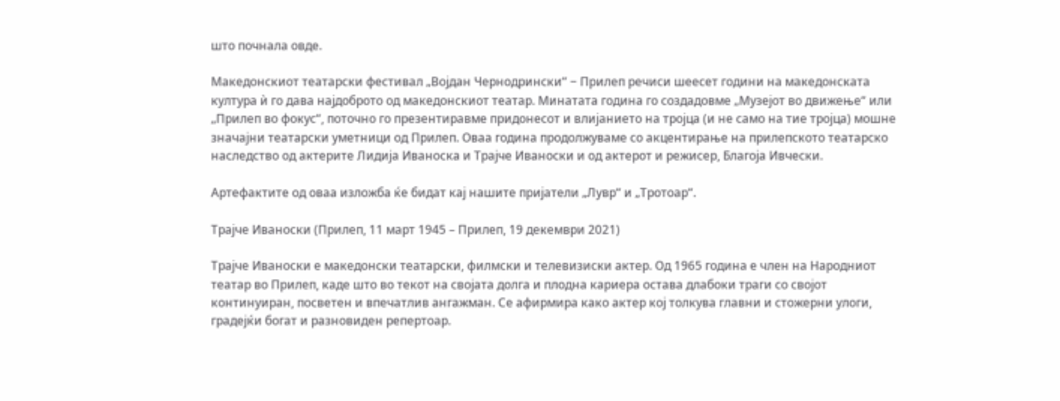што почнала овде.

Македонскиот театарски фестивал „Војдан Чернодрински“ − Прилеп речиси шеесет години на македонската култура ѝ го дава најдоброто од македонскиот театар. Минатата година го создадовме „Музејот во движење“ или „Прилеп во фокус“, поточно го презентиравме придонесот и влијанието на тројца (и не само на тие тројца) мошне значајни театарски уметници од Прилеп. Оваа година продолжуваме со акцентирање на прилепското театарско наследство од актерите Лидија Иваноска и Трајче Иваноски и од актерот и режисер, Благоја Ивчески.

Артефактите од оваа изложба ќе бидат кај нашите пријатели „Лувр“ и „Тротоар“.

Трајче Иваноски (Прилеп, 11 март 1945 – Прилеп, 19 декември 2021)

Трајче Иваноски е македонски театарски, филмски и телевизиски актер. Од 1965 година е член на Народниот театар во Прилеп, каде што во текот на својата долга и плодна кариера остава длабоки траги со својот континуиран, посветен и впечатлив ангажман. Се афирмира како актер кој толкува главни и стожерни улоги, градејќи богат и разновиден репертоар.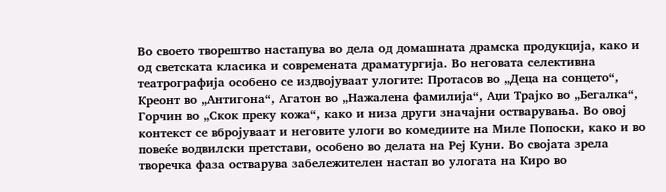Во своето творештво настапува во дела од домашната драмска продукција, како и од светската класика и современата драматургија. Во неговата селективна театрографија особено се издвојуваат улогите: Протасов во „Деца на сонцето“, Креонт во „Антигона“, Агатон во „Нажалена фамилија“, Аџи Трајко во „Бегалка“, Горчин во „Скок преку кожа“, како и низа други значајни остварувања. Во овој контекст се вбројуваат и неговите улоги во комедиите на Миле Попоски, како и во повеќе водвилски претстави, особено во делата на Реј Куни. Во својата зрела творечка фаза остварува забележителен настап во улогата на Киро во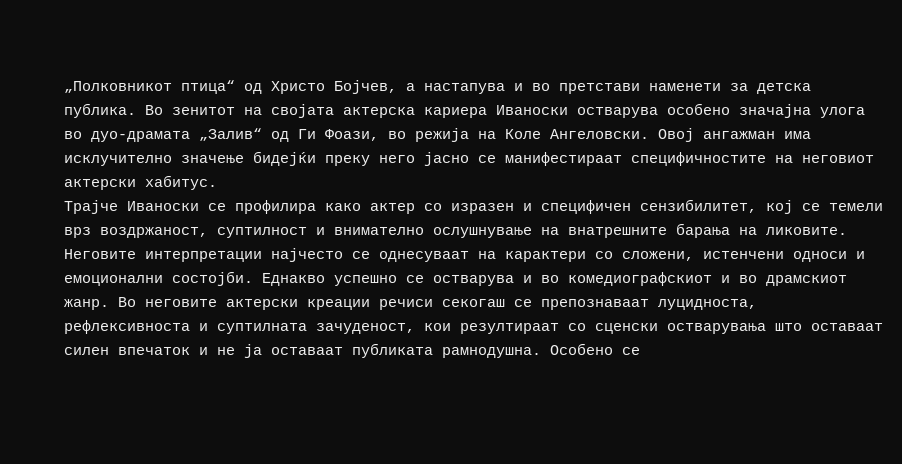„Полковникот птица“ од Христо Бојчев, а настапува и во претстави наменети за детска публика. Во зенитот на својата актерска кариера Иваноски остварува особено значајна улога во дуо-драмата „Залив“ од Ги Фоази, во режија на Коле Ангеловски. Овој ангажман има исклучително значење бидејќи преку него јасно се манифестираат специфичностите на неговиот актерски хабитус.
Трајче Иваноски се профилира како актер со изразен и специфичен сензибилитет, кој се темели врз воздржаност, суптилност и внимателно ослушнување на внатрешните барања на ликовите. Неговите интерпретации најчесто се однесуваат на карактери со сложени, истенчени односи и емоционални состојби. Еднакво успешно се остварува и во комедиографскиот и во драмскиот жанр. Во неговите актерски креации речиси секогаш се препознаваат луцидноста, рефлексивноста и суптилната зачуденост, кои резултираат со сценски остварувања што оставаат силен впечаток и не ја оставаат публиката рамнодушна. Особено се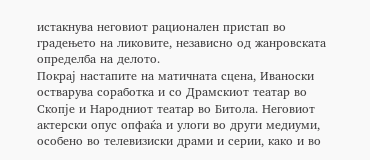истакнува неговиот рационален пристап во градењето на ликовите, независно од жанровската определба на делото.
Покрај настапите на матичната сцена, Иваноски остварува соработка и со Драмскиот театар во Скопје и Народниот театар во Битола. Неговиот актерски опус опфаќа и улоги во други медиуми, особено во телевизиски драми и серии, како и во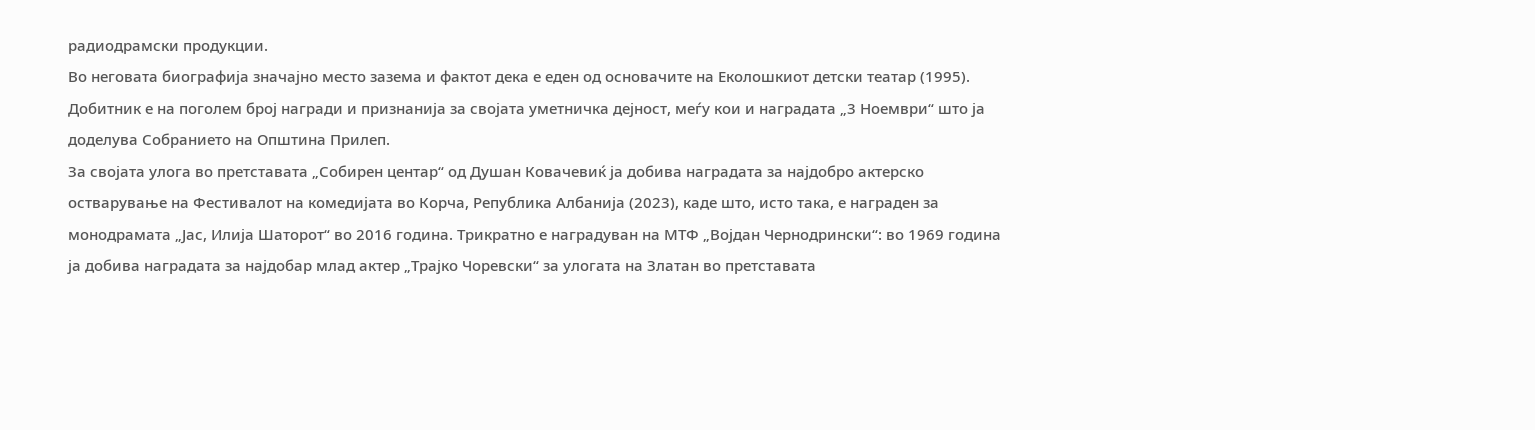радиодрамски продукции.
Во неговата биографија значајно место зазема и фактот дека е еден од основачите на Еколошкиот детски театар (1995). Добитник е на поголем број награди и признанија за својата уметничка дејност, меѓу кои и наградата „3 Ноември“ што ја доделува Собранието на Општина Прилеп.
За својата улога во претставата „Собирен центар“ од Душан Ковачевиќ ја добива наградата за најдобро актерско остварување на Фестивалот на комедијата во Корча, Република Албанија (2023), каде што, исто така, е награден за монодрамата „Јас, Илија Шаторот“ во 2016 година. Трикратно е наградуван на МТФ „Војдан Чернодрински“: во 1969 година ја добива наградата за најдобар млад актер „Трајко Чоревски“ за улогата на Златан во претставата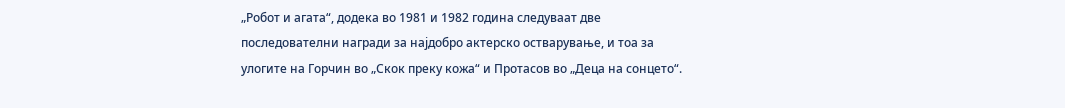„Робот и агата“, додека во 1981 и 1982 година следуваат две последователни награди за најдобро актерско остварување, и тоа за улогите на Горчин во „Скок преку кожа“ и Протасов во „Деца на сонцето“.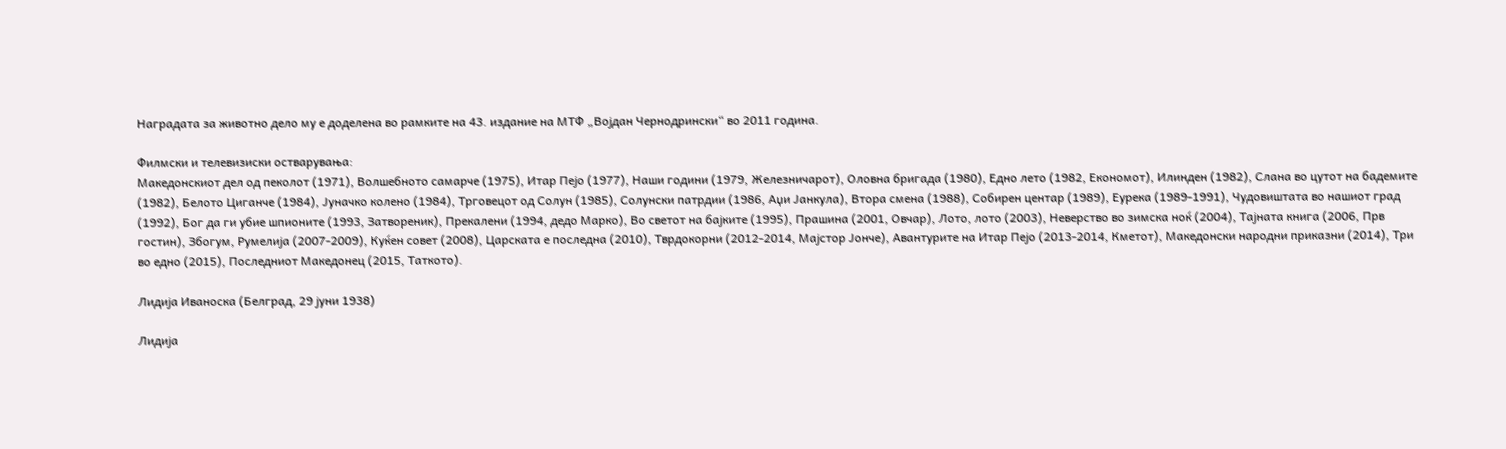Наградата за животно дело му е доделена во рамките на 43. издание на МТФ „Војдан Чернодрински“ во 2011 година.

Филмски и телевизиски остварувања:
Македонскиот дел од пеколот (1971), Волшебното самарче (1975), Итар Пејо (1977), Наши години (1979, Железничарот), Оловна бригада (1980), Едно лето (1982, Економот), Илинден (1982), Слана во цутот на бадемите (1982), Белото Циганче (1984), Јуначко колено (1984), Трговецот од Солун (1985), Солунски патрдии (1986, Аџи Јанкула), Втора смена (1988), Собирен центар (1989), Еурека (1989-1991), Чудовиштата во нашиот град (1992), Бог да ги убие шпионите (1993, Затвореник), Прекалени (1994, дедо Марко), Во светот на бајките (1995), Прашина (2001, Овчар), Лото, лото (2003), Неверство во зимска ноќ (2004), Тајната книга (2006, Прв гостин), Збогум, Румелија (2007-2009), Куќен совет (2008), Царската е последна (2010), Тврдокорни (2012-2014, Мајстор Јонче), Авантурите на Итар Пејо (2013-2014, Кметот), Македонски народни приказни (2014), Три во едно (2015), Последниот Македонец (2015, Таткото).

Лидија Иваноска (Белград, 29 јуни 1938)

Лидија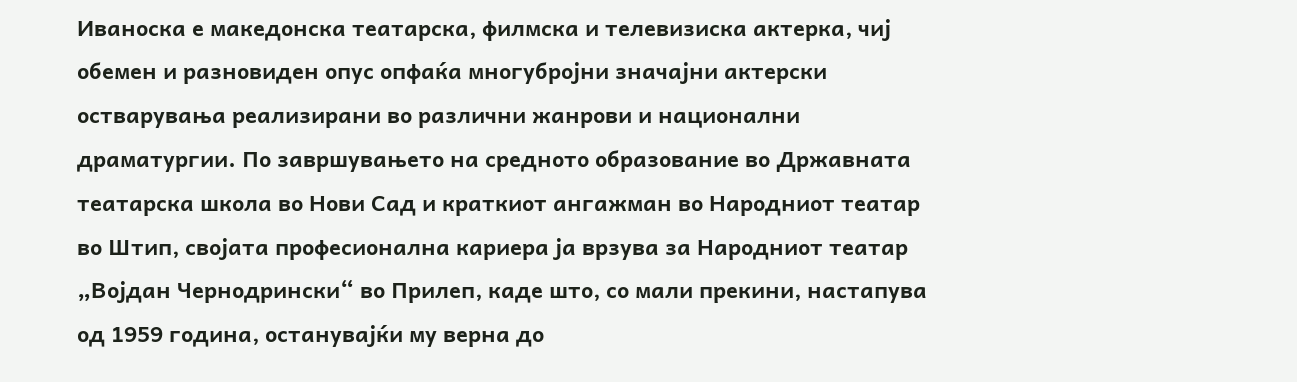Иваноска е македонска театарска, филмска и телевизиска актерка, чиј обемен и разновиден опус опфаќа многубројни значајни актерски остварувања реализирани во различни жанрови и национални драматургии. По завршувањето на средното образование во Државната театарска школа во Нови Сад и краткиот ангажман во Народниот театар во Штип, својата професионална кариера ја врзува за Народниот театар „Војдан Чернодрински“ во Прилеп, каде што, со мали прекини, настапува од 1959 година, останувајќи му верна до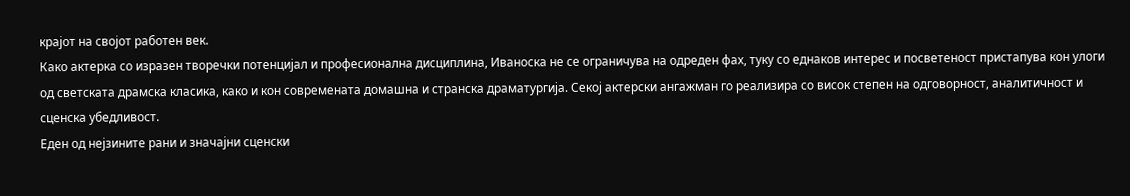крајот на својот работен век.
Како актерка со изразен творечки потенцијал и професионална дисциплина, Иваноска не се ограничува на одреден фах, туку со еднаков интерес и посветеност пристапува кон улоги од светската драмска класика, како и кон современата домашна и странска драматургија. Секој актерски ангажман го реализира со висок степен на одговорност, аналитичност и сценска убедливост.
Еден од нејзините рани и значајни сценски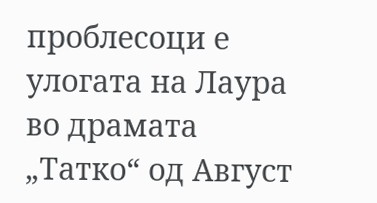проблесоци е улогата на Лаура во драмата „Татко“ од Август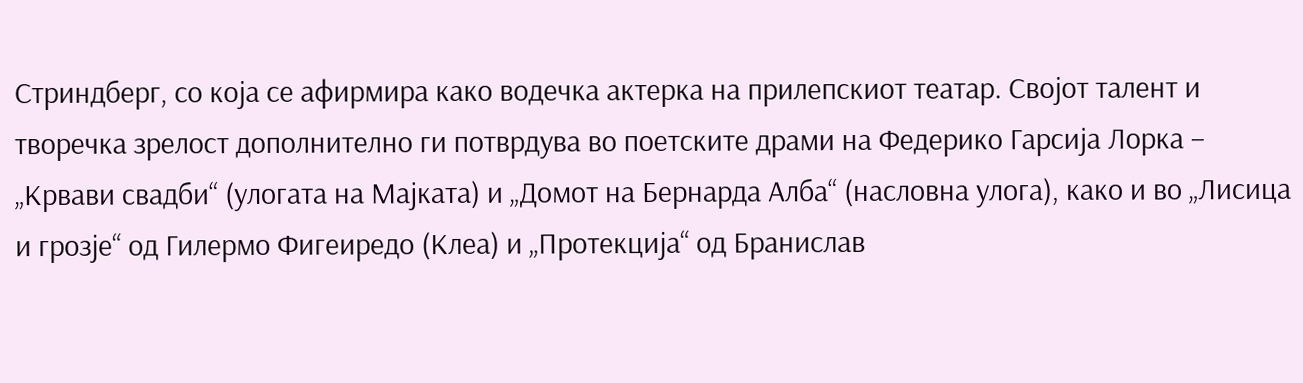Стриндберг, со која се афирмира како водечка актерка на прилепскиот театар. Својот талент и творечка зрелост дополнително ги потврдува во поетските драми на Федерико Гарсија Лорка – „Крвави свадби“ (улогата на Мајката) и „Домот на Бернарда Алба“ (насловна улога), како и во „Лисица и грозје“ од Гилермо Фигеиредо (Клеа) и „Протекција“ од Бранислав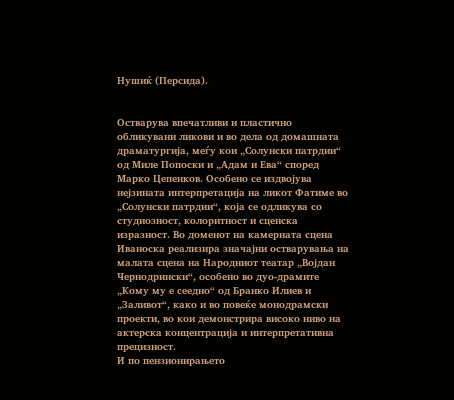Нушиќ (Персида).


Остварува впечатливи и пластично обликувани ликови и во дела од домашната драматургија, меѓу кои „Солунски патрдии“ од Миле Попоски и „Адам и Ева“ според Марко Цепенков. Особено се издвојува нејзината интерпретација на ликот Фатиме во „Солунски патрдии“, која се одликува со студиозност, колоритност и сценска изразност. Во доменот на камерната сцена Иваноска реализира значајни остварувања на малата сцена на Народниот театар „Војдан Чернодрински“, особено во дуо-драмите „Кому му е сеедно“ од Бранко Илиев и „Заливот“, како и во повеќе монодрамски проекти, во кои демонстрира високо ниво на актерска концентрација и интерпретативна прецизност.
И по пензионирањето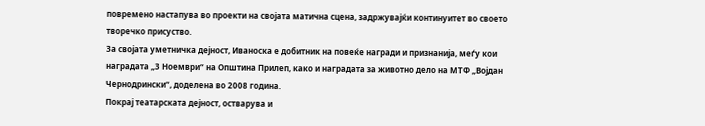повремено настапува во проекти на својата матична сцена, задржувајќи континуитет во своето творечко присуство.
За својата уметничка дејност, Иваноска е добитник на повеќе награди и признанија, меѓу кои наградата „3 Ноември“ на Општина Прилеп, како и наградата за животно дело на МТФ „Војдан Чернодрински“, доделена во 2008 година.
Покрај театарската дејност, остварува и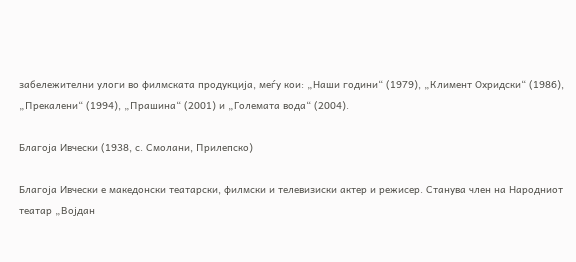забележителни улоги во филмската продукција, меѓу кои: „Наши години“ (1979), „Климент Охридски“ (1986), „Прекалени“ (1994), „Прашина“ (2001) и „Големата вода“ (2004).

Благоја Ивчески (1938, с. Смолани, Прилепско)

Благоја Ивчески е македонски театарски, филмски и телевизиски актер и режисер. Станува член на Народниот театар „Војдан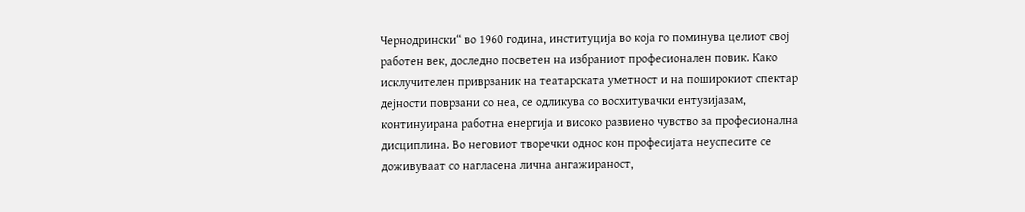Чернодрински“ во 1960 година, институција во која го поминува целиот свој работен век, доследно посветен на избраниот професионален повик. Како исклучителен приврзаник на театарската уметност и на поширокиот спектар дејности поврзани со неа, се одликува со восхитувачки ентузијазам, континуирана работна енергија и високо развиено чувство за професионална дисциплина. Во неговиот творечки однос кон професијата неуспесите се доживуваат со нагласена лична ангажираност,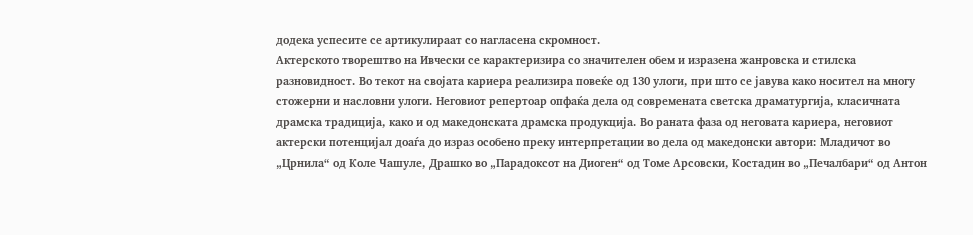додека успесите се артикулираат со нагласена скромност.
Актерското творештво на Ивчески се карактеризира со значителен обем и изразена жанровска и стилска разновидност. Во текот на својата кариера реализира повеќе од 130 улоги, при што се јавува како носител на многу стожерни и насловни улоги. Неговиот репертоар опфаќа дела од современата светска драматургија, класичната драмска традиција, како и од македонската драмска продукција. Во раната фаза од неговата кариера, неговиот актерски потенцијал доаѓа до израз особено преку интерпретации во дела од македонски автори: Младичот во „Црнила“ од Коле Чашуле, Драшко во „Парадоксот на Диоген“ од Томе Арсовски, Костадин во „Печалбари“ од Антон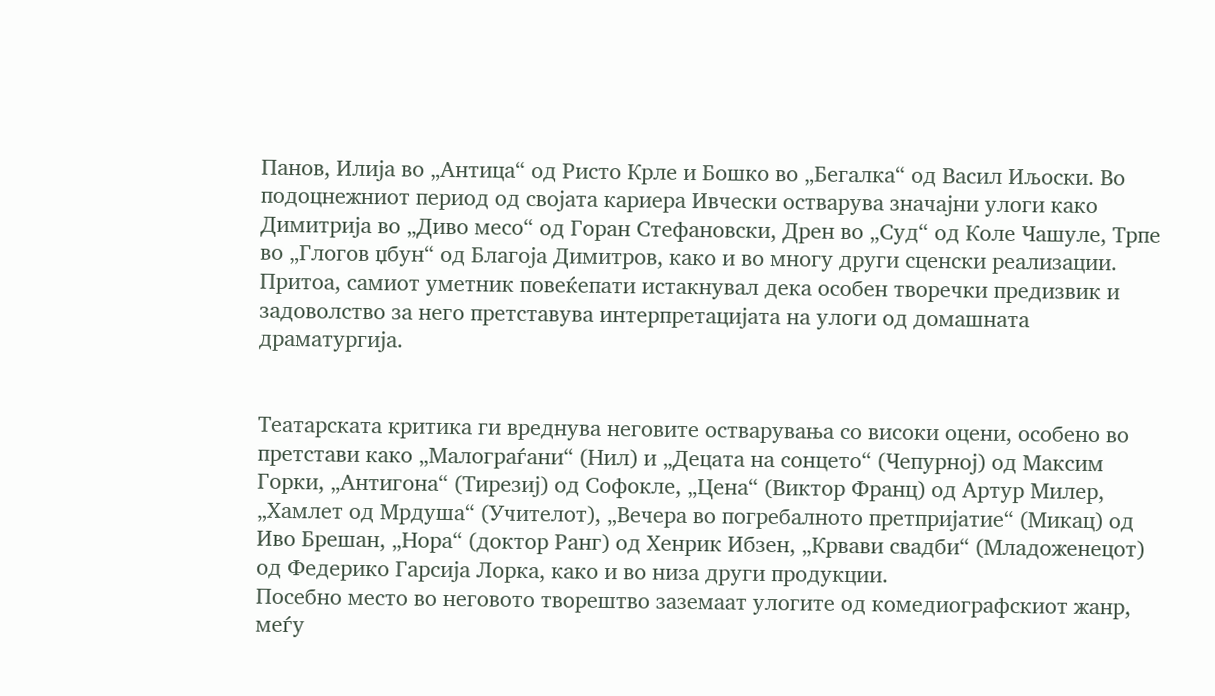Панов, Илија во „Антица“ од Ристо Крле и Бошко во „Бегалка“ од Васил Иљоски. Во подоцнежниот период од својата кариера Ивчески остварува значајни улоги како Димитрија во „Диво месо“ од Горан Стефановски, Дрен во „Суд“ од Коле Чашуле, Трпе во „Глогов џбун“ од Благоја Димитров, како и во многу други сценски реализации. Притоа, самиот уметник повеќепати истакнувал дека особен творечки предизвик и задоволство за него претставува интерпретацијата на улоги од домашната драматургија.


Театарската критика ги вреднува неговите остварувања со високи оцени, особено во претстави како „Малограѓани“ (Нил) и „Децата на сонцето“ (Чепурној) од Максим Горки, „Антигона“ (Тирезиј) од Софокле, „Цена“ (Виктор Франц) од Артур Милер, „Хамлет од Мрдуша“ (Учителот), „Вечера во погребалното претпријатие“ (Микац) од Иво Брешан, „Нора“ (доктор Ранг) од Хенрик Ибзен, „Крвави свадби“ (Младоженецот) од Федерико Гарсија Лорка, како и во низа други продукции.
Посебно место во неговото творештво заземаат улогите од комедиографскиот жанр, меѓу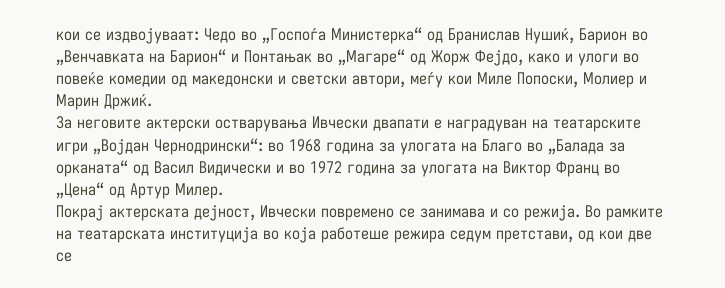кои се издвојуваат: Чедо во „Госпоѓа Министерка“ од Бранислав Нушиќ, Барион во „Венчавката на Барион“ и Понтањак во „Магаре“ од Жорж Фејдо, како и улоги во повеќе комедии од македонски и светски автори, меѓу кои Миле Попоски, Молиер и Марин Држиќ.
За неговите актерски остварувања Ивчески двапати е наградуван на театарските игри „Војдан Чернодрински“: во 1968 година за улогата на Благо во „Балада за орканата“ од Васил Видически и во 1972 година за улогата на Виктор Франц во „Цена“ од Артур Милер.
Покрај актерската дејност, Ивчески повремено се занимава и со режија. Во рамките на театарската институција во која работеше режира седум претстави, од кои две се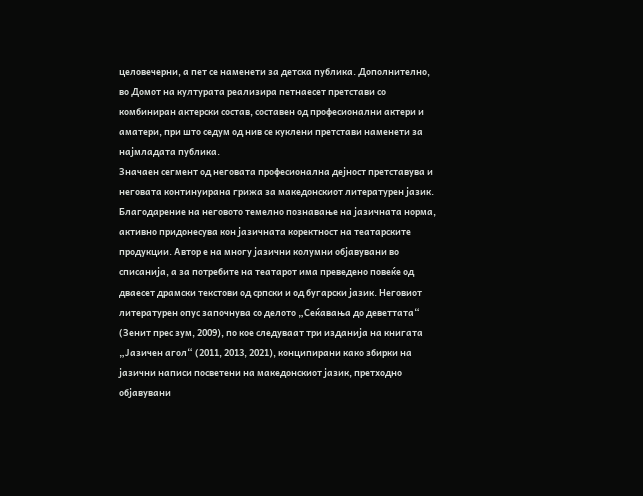целовечерни, а пет се наменети за детска публика. Дополнително, во Домот на културата реализира петнаесет претстави со комбиниран актерски состав, составен од професионални актери и аматери, при што седум од нив се куклени претстави наменети за најмладата публика.
Значаен сегмент од неговата професионална дејност претставува и неговата континуирана грижа за македонскиот литературен јазик. Благодарение на неговото темелно познавање на јазичната норма, активно придонесува кон јазичната коректност на театарските продукции. Автор е на многу јазични колумни објавувани во списанија, а за потребите на театарот има преведено повеќе од дваесет драмски текстови од српски и од бугарски јазик. Неговиот литературен опус започнува со делото „Сеќавања до деветтата“ (Зенит прес зум, 2009), по кое следуваат три изданија на книгата „Јазичен агол“ (2011, 2013, 2021), конципирани како збирки на јазични написи посветени на македонскиот јазик, претходно објавувани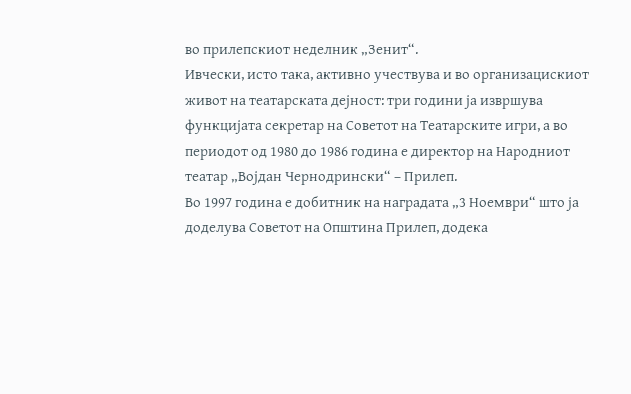во прилепскиот неделник „Зенит“.
Ивчески, исто така, активно учествува и во организацискиот живот на театарската дејност: три години ја извршува функцијата секретар на Советот на Театарските игри, а во периодот од 1980 до 1986 година е директор на Народниот театар „Војдан Чернодрински“ – Прилеп.
Во 1997 година е добитник на наградата „3 Ноември“ што ја доделува Советот на Општина Прилеп, додека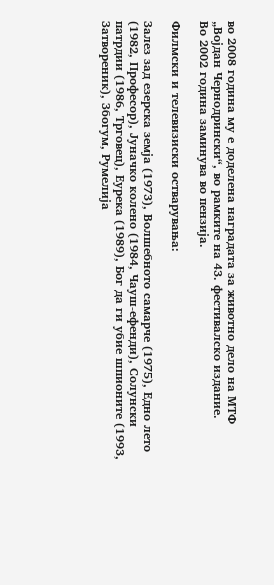во 2008 година му е доделена наградата за животно дело на МТФ „Војдан Чернодрински“, во рамките на 43. фестивалско издание.
Во 2002 година заминува во пензија.

Филмски и телевизиски остварувања:

Залез зад езерска земја (1973), Волшебното самарче (1975), Едно лето (1982, Професор), Јуначко колено (1984, Чауш-ефенди), Солунски патрдии (1986, Трговец), Еурека (1989), Бог да ги убие шпионите (1993, Затвореник), Збогум, Румелија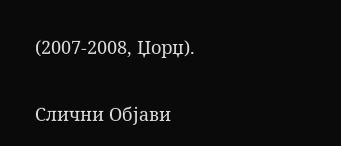(2007-2008, Џорџ).

Слични Објави